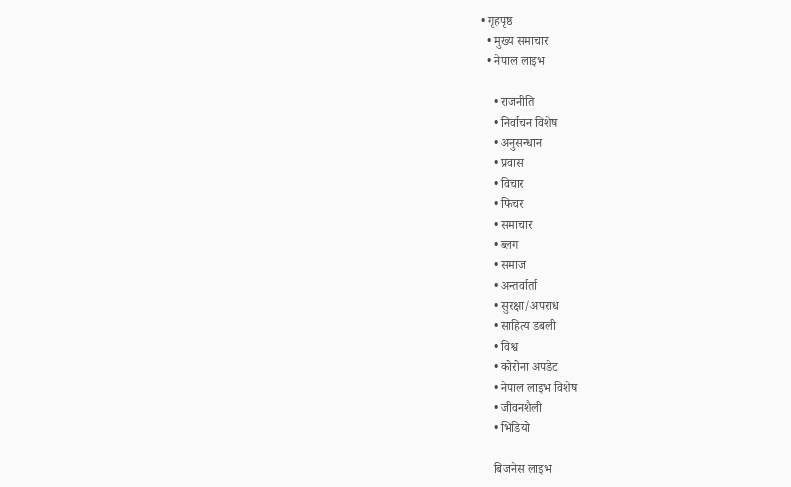• गृहपृष्ठ
  • मुख्य समाचार
  • नेपाल लाइभ

    • राजनीति
    • निर्वाचन विशेष
    • अनुसन्धान
    • प्रवास
    • विचार
    • फिचर
    • समाचार
    • ब्लग
    • समाज
    • अन्तर्वार्ता
    • सुरक्षा/अपराध
    • साहित्य डबली
    • विश्व
    • कोरोना अपडेट
    • नेपाल लाइभ विशेष
    • जीवनशैली
    • भिडियो

    बिजनेस लाइभ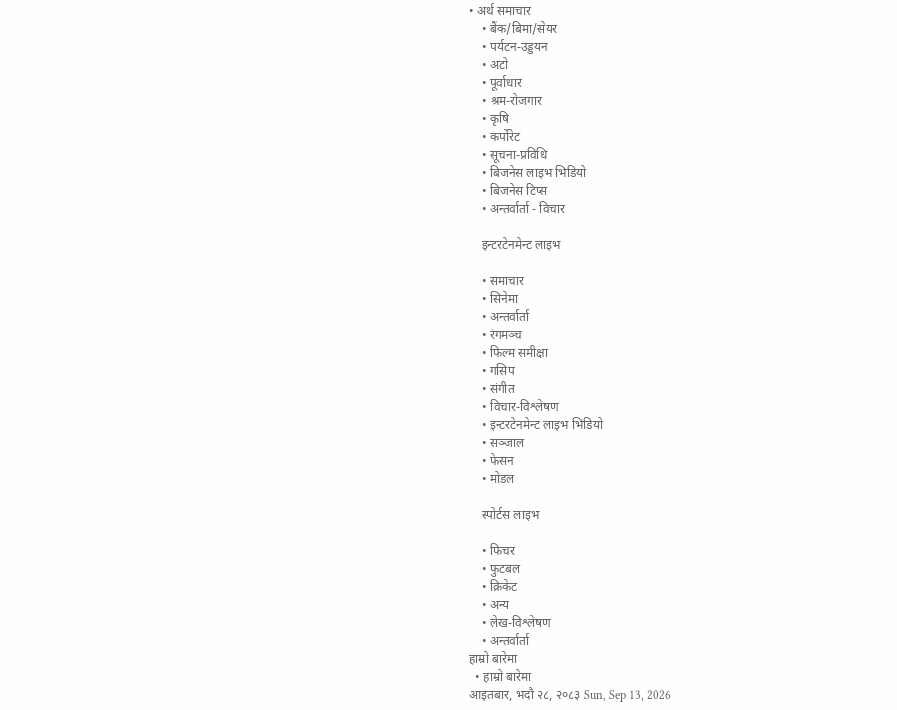• अर्थ समाचार
    • बैंक/बिमा/सेयर
    • पर्यटन-उड्डयन
    • अटो
    • पूर्वाधार
    • श्रम-रोजगार
    • कृषि
    • कर्पोरेट
    • सूचना-प्रविधि
    • बिजनेस लाइभ भिडियो
    • बिजनेस टिप्स
    • अन्तर्वार्ता - विचार

    इन्टरटेनमेन्ट लाइभ

    • समाचार
    • सिनेमा
    • अन्तर्वार्ता
    • रंगमञ्च
    • फिल्म समीक्षा
    • गसिप
    • संगीत
    • विचार-विश्लेषण
    • इन्टरटेनमेन्ट लाइभ भिडियो
    • सञ्जाल
    • फेसन
    • मोडल

    स्पोर्टस लाइभ

    • फिचर
    • फुटबल
    • क्रिकेट
    • अन्य
    • लेख-विश्लेषण
    • अन्तर्वार्ता
हाम्रो बारेमा
  • हाम्रो बारेमा
आइतबार, भदौ २८, २०८३ Sun, Sep 13, 2026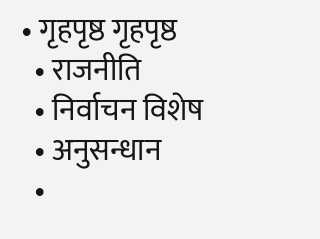• गृहपृष्ठ गृहपृष्ठ
  • राजनीति
  • निर्वाचन विशेष
  • अनुसन्धान
  •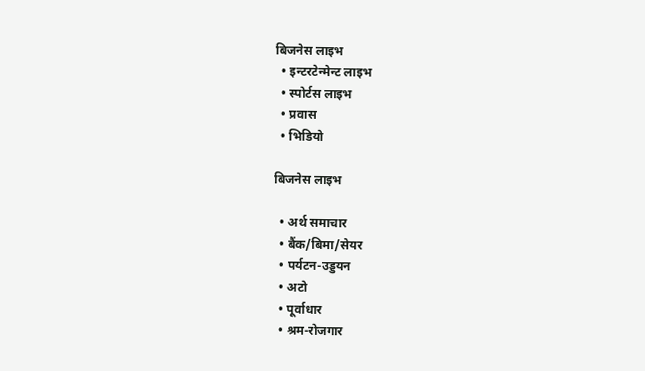बिजनेस लाइभ
  • इन्टरटेन्मेन्ट लाइभ
  • स्पोर्टस लाइभ
  • प्रवास
  • भिडियो

बिजनेस लाइभ

  • अर्थ समाचार
  • बैंक/बिमा/सेयर
  • पर्यटन-उड्डयन
  • अटो
  • पूर्वाधार
  • श्रम-रोजगार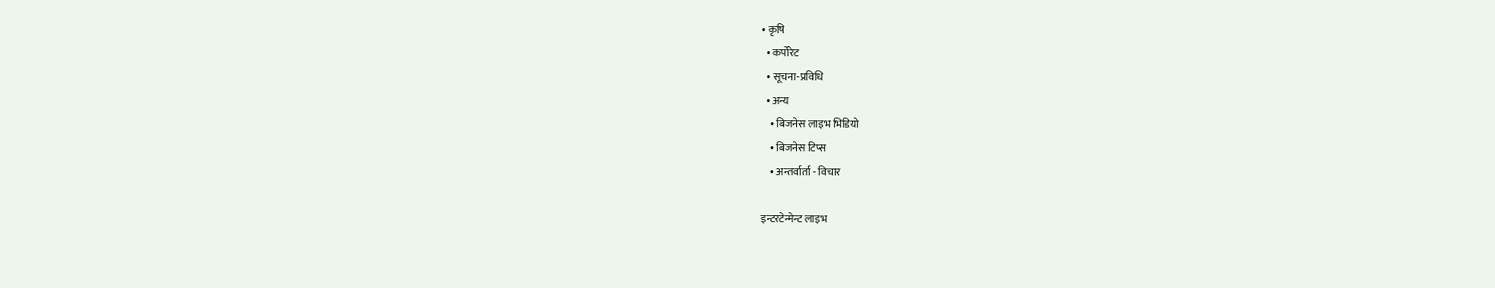• कृषि
  • कर्पोरेट
  • सूचना-प्रविधि
  • अन्य
    • बिजनेस लाइभ भिडियो
    • बिजनेस टिप्स
    • अन्तर्वार्ता - विचार

इन्टरटेन्मेन्ट लाइभ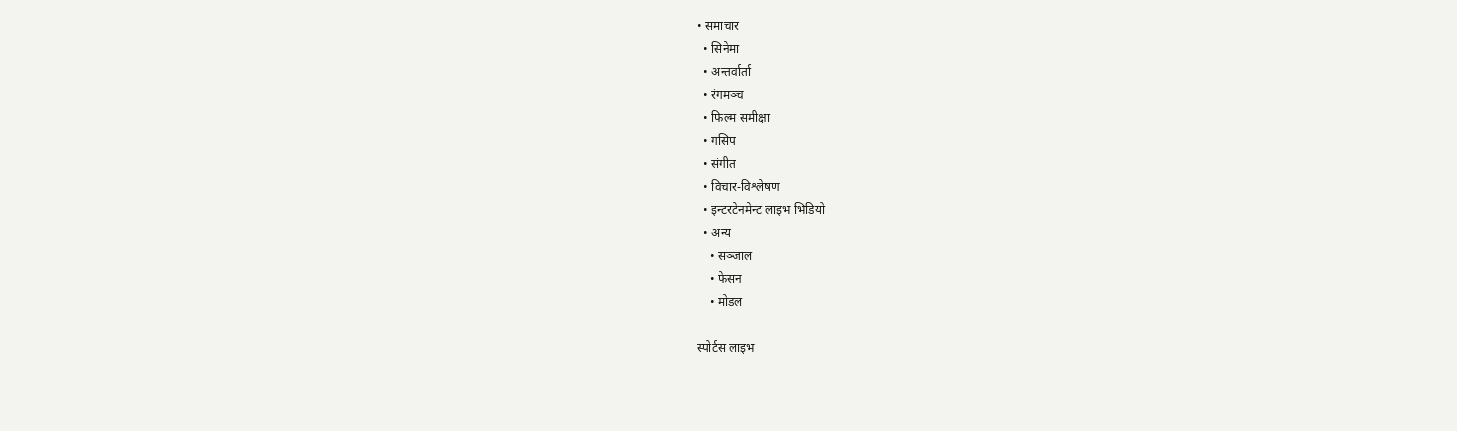• समाचार
  • सिनेमा
  • अन्तर्वार्ता
  • रंगमञ्च
  • फिल्म समीक्षा
  • गसिप
  • संगीत
  • विचार-विश्लेषण
  • इन्टरटेनमेन्ट लाइभ भिडियो
  • अन्य
    • सञ्जाल
    • फेसन
    • मोडल

स्पोर्टस लाइभ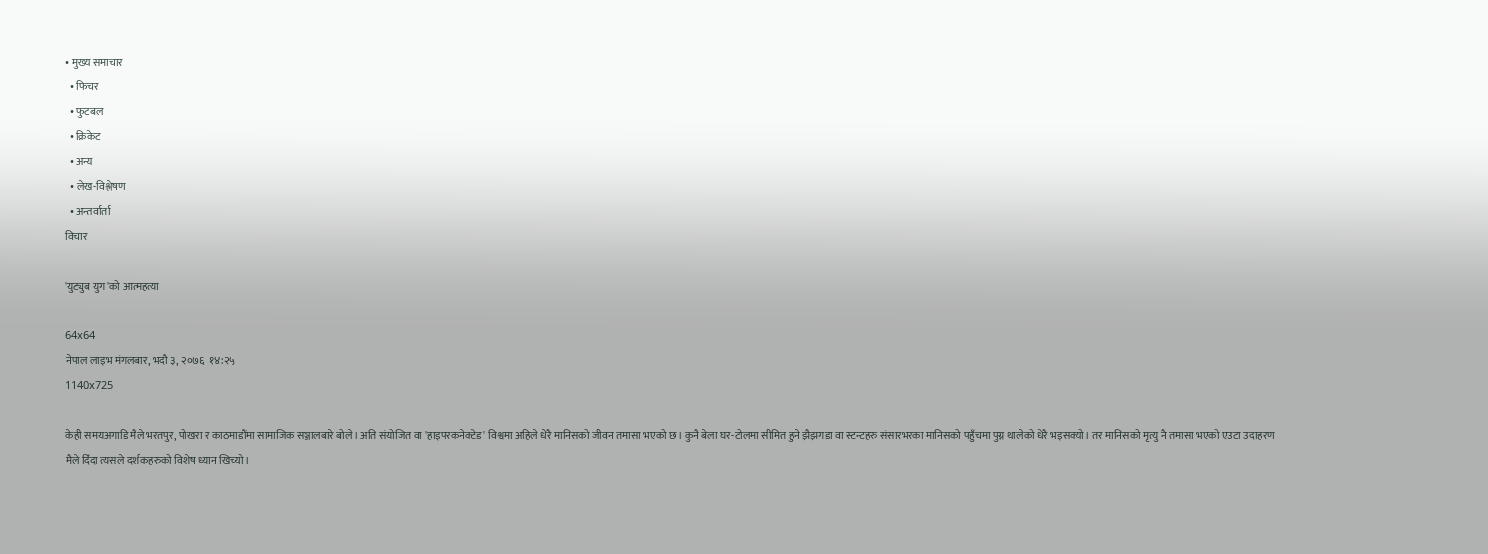• मुख्य समाचार
  • फिचर
  • फुटबल
  • क्रिकेट
  • अन्य
  • लेख-विश्लेषण
  • अन्तर्वार्ता
विचार

'युट्युब युग'को आत्महत्या

64x64
नेपाल लाइभ मंगलबार, भदौ ३, २०७६  १४:२५
1140x725

केही समयअगाडि मैले भरतपुर, पोखरा र काठमाडौंमा सामाजिक सञ्जालबारे बोले। अति संयोजित वा 'हाइपरकनेक्टेड' विश्वमा अहिले धेरै मानिसको जीवन तमासा भएको छ। कुनै बेला घर-टोलमा सीमित हुने झैझगडा वा स्टन्टहरु संसारभरका मानिसको पहुँचमा पुग्न थालेको धेरै भइसक्यो। तर मानिसको मृत्यु नै तमासा भएको एउटा उदाहरण मैले दिँदा त्यसले दर्शकहरुको विशेष ध्यान खिच्यो।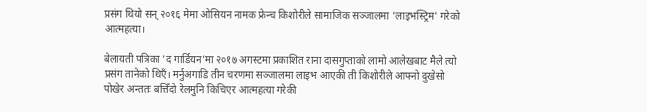प्रसंग थियो सन् २०१६ मेमा ओसियन नामक फ्रेन्च किशोरीले सामाजिक सञ्जालमा 'लाइभस्ट्रिम' गरेको आत्महत्या।

बेलायती पत्रिका 'द गार्डियन'मा २०१७ अगस्टमा प्रकाशित राना दासगुप्ताको लामो आलेखबाट मैले त्यो प्रसंग तानेको थिएँ। मर्नुअगाडि तीन चरणमा सञ्जालमा लाइभ आएकी ती किशोरीले आफ्नो दुखेसो पोखेर अन्ततः बत्तिँदो रेलमुनि किचिएर आत्महत्या गरेकी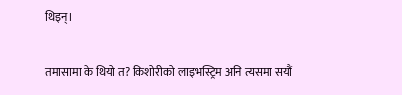थिइन्।

तमासामा के थियो त? किशोरीको लाइभस्ट्रिम अनि त्यसमा सयौं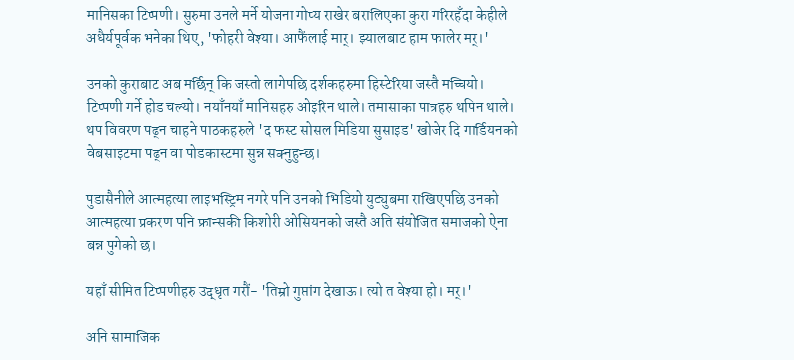मानिसका टिप्पणी। सुरुमा उनले मर्ने योजना गोप्य राखेर बरालिएका कुरा गरिरहँदा केहीले अधैर्यपूर्वक भनेका थिए, 'फोहरी वेश्या। आफैंलाई मार्। झ्यालबाट हाम फालेर मर्।'

उनको कुराबाट अब मर्छिन् कि जस्तो लागेपछि दर्शकहरुमा हिस्टेरिया जस्तै मच्चियो। टिप्पणी गर्ने होड चल्यो। नयाँनयाँ मानिसहरु ओइरिन थाले। तमासाका पात्रहरु थपिन थाले। थप विवरण पढ्न चाहने पाठकहरुले 'द फस्ट सोसल मिडिया सुसाइड' खोजेर दि गार्डियनको वेबसाइटमा पढ्न वा पोडकास्टमा सुन्न सक्नुहुन्छ।

पुडासैनीले आत्महत्या लाइभस्ट्रिम नगरे पनि उनको भिडियो युट्युबमा राखिएपछि उनको आत्महत्या प्रकरण पनि फ्रान्सकी किशोरी ओसियनको जस्तै अति संयोजित समाजको ऐना बन्न पुगेको छ।

यहाँ सीमित टिप्पणीहरु उद्धृत गरौं- 'तिम्रो गुप्तांग देखाऊ। त्यो त वेश्या हो। मर्।'

अनि सामाजिक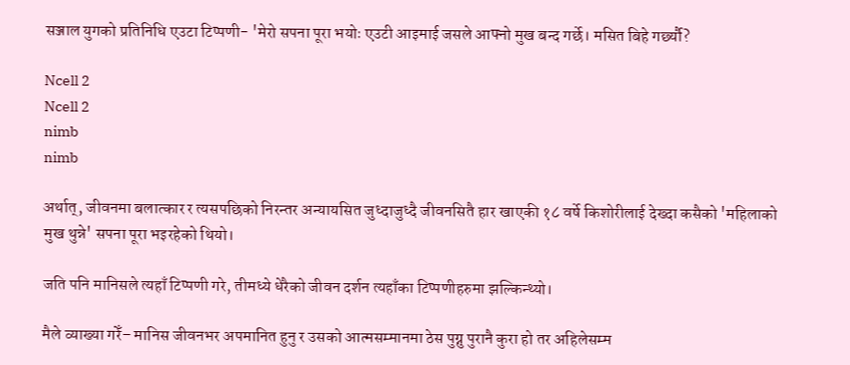सञ्जाल युगको प्रतिनिधि एउटा टिप्पणी- 'मेरो सपना पूरा भयोः एउटी आइमाई जसले आफ्नो मुख बन्द गर्छे। मसित बिहे गर्छ्यौ?

Ncell 2
Ncell 2
nimb
nimb

अर्थात्, जीवनमा बलात्कार र त्यसपछिको निरन्तर अन्यायसित जुध्दाजुध्दै जीवनसितै हार खाएकी १८ वर्षे किशोरीलाई देख्दा कसैको 'महिलाको मुख थुन्ने' सपना पूरा भइरहेको थियो।

जति पनि मानिसले त्यहाँ टिप्पणी गरे, तीमध्ये धेरैको जीवन दर्शन त्यहाँका टिप्पणीहरुमा झल्किन्थ्यो।

मैले व्याख्या गरेँ– मानिस जीवनभर अपमानित हुनु र उसको आत्मसम्मानमा ठेस पुग्नु पुरानै कुरा हो तर अहिलेसम्म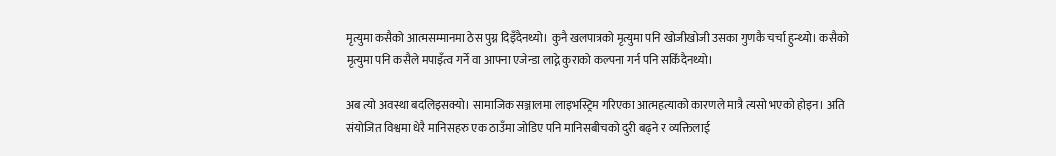मृत्युमा कसैको आत्मसम्मानमा ठेस पुग्न दिइँदैनथ्यो। कुनै खलपात्रको मृत्युमा पनि खोजीखोजी उसका गुणकै चर्चा हुन्थ्यो। कसैको मृत्युमा पनि कसैले मपाइँत्व गर्ने वा आफ्ना एजेन्डा लाद्ने कुराको कल्पना गर्न पनि सकिँदैनथ्यो।

अब त्यो अवस्था बदलिइसक्यो। सामाजिक सञ्जालमा लाइभस्ट्रिम गरिएका आत्महत्याको कारणले मात्रै त्यसो भएको होइन। अति संयोजित विश्वमा धेरै मानिसहरु एक ठाउँमा जोडिए पनि मानिसबीचको दुरी बढ्ने र व्यक्तिलाई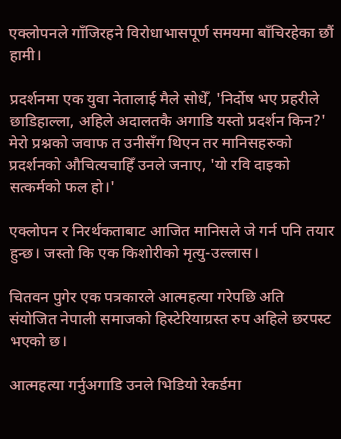एक्लोपनले गाँजिरहने विरोधाभासपूर्ण समयमा बाँचिरहेका छौं हामी।

प्रदर्शनमा एक युवा नेतालाई मैले सोधेँ, 'निर्दोष भए प्रहरीले छाडिहाल्ला, अहिले अदालतकै अगाडि यस्तो प्रदर्शन किन?' मेरो प्रश्नको जवाफ त उनीसँग थिएन तर मानिसहरुको प्रदर्शनको औचित्यचाहिँ उनले जनाए, 'यो रवि दाइको सत्कर्मको फल हो।'

एक्लोपन र निरर्थकताबाट आजित मानिसले जे गर्न पनि तयार हुन्छ। जस्तो कि एक किशोरीको मृत्यु-उल्लास।

चितवन पुगेर एक पत्रकारले आत्महत्या गरेपछि अति संयोजित नेपाली समाजको हिस्टेरियाग्रस्त रुप अहिले छरपस्ट भएको छ।

आत्महत्या गर्नुअगाडि उनले भिडियो रेकर्डमा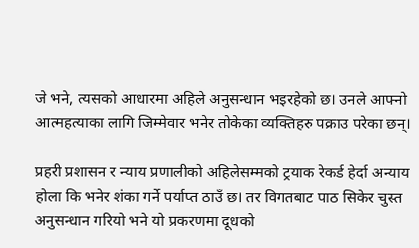जे भने, त्यसको आधारमा अहिले अनुसन्धान भइरहेको छ। उनले आफ्नो आत्महत्याका लागि जिम्मेवार भनेर तोकेका व्यक्तिहरु पक्राउ परेका छन्।

प्रहरी प्रशासन र न्याय प्रणालीको अहिलेसम्मको ट्रयाक रेकर्ड हेर्दा अन्याय होला कि भनेर शंका गर्ने पर्याप्त ठाउँ छ। तर विगतबाट पाठ सिकेर चुस्त अनुसन्धान गरियो भने यो प्रकरणमा दूधको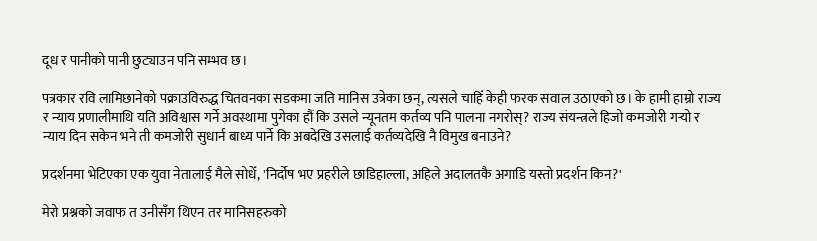दूध र पानीको पानी छुट्याउन पनि सम्भव छ।

पत्रकार रवि लामिछानेको पक्राउविरुद्ध चितवनका सडकमा जति मानिस उत्रेका छन्, त्यसले चाहिँ केही फरक सवाल उठाएको छ। के हामी हाम्रो राज्य र न्याय प्रणालीमाथि यति अविश्वास गर्ने अवस्थामा पुगेका हौं कि उसले न्यूनतम कर्तव्य पनि पालना नगरोस्? राज्य संयन्त्रले हिजो कमजोरी गर्‍यो र न्याय दिन सकेन भने ती कमजोरी सुधार्न बाध्य पार्ने कि अबदेखि उसलाई कर्तव्यदेखि नै विमुख बनाउने?

प्रदर्शनमा भेटिएका एक युवा नेतालाई मैले सोधेँ, 'निर्दोष भए प्रहरीले छाडिहाल्ला, अहिले अदालतकै अगाडि यस्तो प्रदर्शन किन?'

मेरो प्रश्नको जवाफ त उनीसँग थिएन तर मानिसहरुको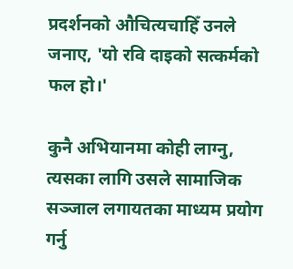प्रदर्शनको औचित्यचाहिँ उनले जनाए, 'यो रवि दाइको सत्कर्मको फल हो।'

कुनै अभियानमा कोही लाग्नु, त्यसका लागि उसले सामाजिक सञ्जाल लगायतका माध्यम प्रयोग गर्नु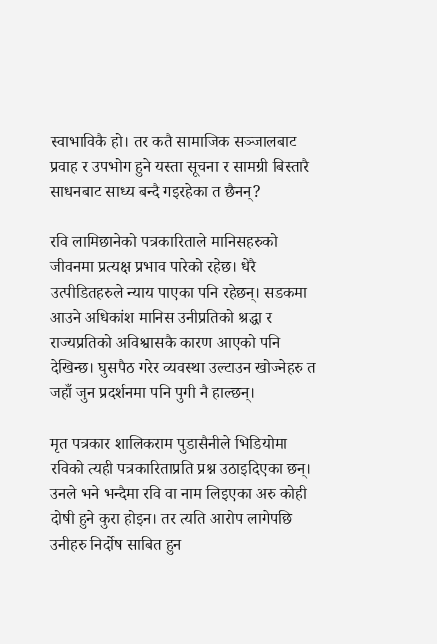स्वाभाविकै हो। तर कतै सामाजिक सञ्जालबाट प्रवाह र उपभोग हुने यस्ता सूचना र सामग्री बिस्तारै साधनबाट साध्य बन्दै गइरहेका त छैनन्?

रवि लामिछानेको पत्रकारिताले मानिसहरुको जीवनमा प्रत्यक्ष प्रभाव पारेको रहेछ। धेरै उत्पीडितहरुले न्याय पाएका पनि रहेछन्। सडकमा आउने अधिकांश मानिस उनीप्रतिको श्रद्धा र राज्यप्रतिको अविश्वासकै कारण आएको पनि देखिन्छ। घुसपैठ गरेर व्यवस्था उल्टाउन खोज्नेहरु त जहाँ जुन प्रदर्शनमा पनि पुगी नै हाल्छन्।

मृत पत्रकार शालिकराम पुडासैनीले भिडियोमा रविको त्यही पत्रकारिताप्रति प्रश्न उठाइदिएका छन्। उनले भने भन्दैमा रवि वा नाम लिइएका अरु कोही दोषी हुने कुरा होइन। तर त्यति आरोप लागेपछि उनीहरु निर्दोष साबित हुन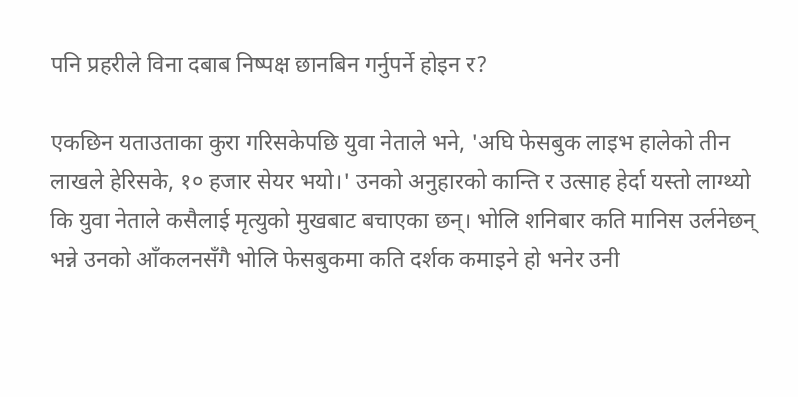पनि प्रहरीले विना दबाब निष्पक्ष छानबिन गर्नुपर्ने होइन र?

एकछिन यताउताका कुरा गरिसकेपछि युवा नेताले भने, 'अघि फेसबुक लाइभ हालेको तीन लाखले हेरिसके, १० हजार सेयर भयो।' उनको अनुहारको कान्ति र उत्साह हेर्दा यस्तो लाग्थ्यो कि युवा नेताले कसैलाई मृत्युको मुखबाट बचाएका छन्। भोलि शनिबार कति मानिस उर्लनेछन् भन्ने उनको आँकलनसँगै भोलि फेसबुकमा कति दर्शक कमाइने हो भनेर उनी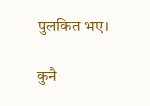पुलकित भए।

कुनै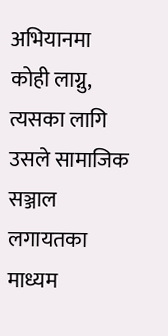अभियानमा कोही लाग्नु, त्यसका लागि उसले सामाजिक सञ्जाल लगायतका माध्यम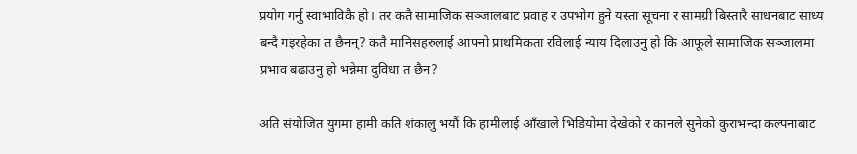प्रयोग गर्नु स्वाभाविकै हो। तर कतै सामाजिक सञ्जालबाट प्रवाह र उपभोग हुने यस्ता सूचना र सामग्री बिस्तारै साधनबाट साध्य बन्दै गइरहेका त छैनन्? कतै मानिसहरुलाई आफ्नो प्राथमिकता रविलाई न्याय दिलाउनु हो कि आफूले सामाजिक सञ्जालमा प्रभाव बढाउनु हो भन्नेमा दुविधा त छैन?

अति संयोजित युगमा हामी कति शंकालु भयौं कि हामीलाई आँखाले भिडियोमा देखेको र कानले सुनेको कुराभन्दा कल्पनाबाट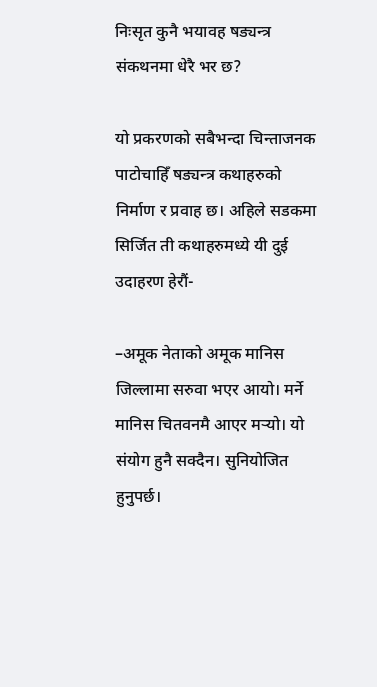निःसृत कुनै भयावह षड्यन्त्र संकथनमा धेरै भर छ?

यो प्रकरणको सबैभन्दा चिन्ताजनक पाटोचाहिँ षड्यन्त्र कथाहरुको निर्माण र प्रवाह छ। अहिले सडकमा सिर्जित ती कथाहरुमध्ये यी दुई उदाहरण हेरौं-

–अमूक नेताको अमूक मानिस जिल्लामा सरुवा भएर आयो। मर्ने मानिस चितवनमै आएर मर्‍यो। यो संयोग हुनै सक्दैन। सुनियोजित हुनुपर्छ।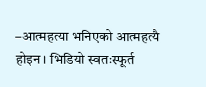–आत्महत्या भनिएको आत्महत्यै होइन। भिडियो स्वतःस्फूर्त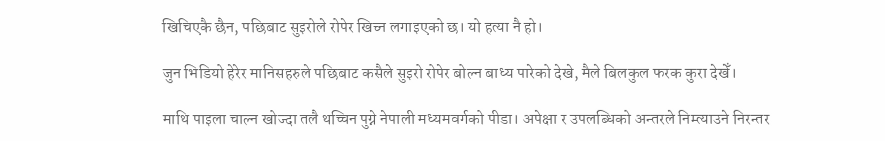खिचिएकै छैन, पछिबाट सुइरोले रोपेर खिच्न लगाइएको छ। यो हत्या नै हो।

जुन भिडियो हेरेर मानिसहरुले पछिबाट कसैले सुइरो रोपेर बोल्न बाध्य पारेको देखे, मैले बिलकुल फरक कुरा देखेँ।

माथि पाइला चाल्न खोज्दा तलै थच्चिन पुग्ने नेपाली मध्यमवर्गको पीडा। अपेक्षा र उपलब्धिको अन्तरले निम्त्याउने निरन्तर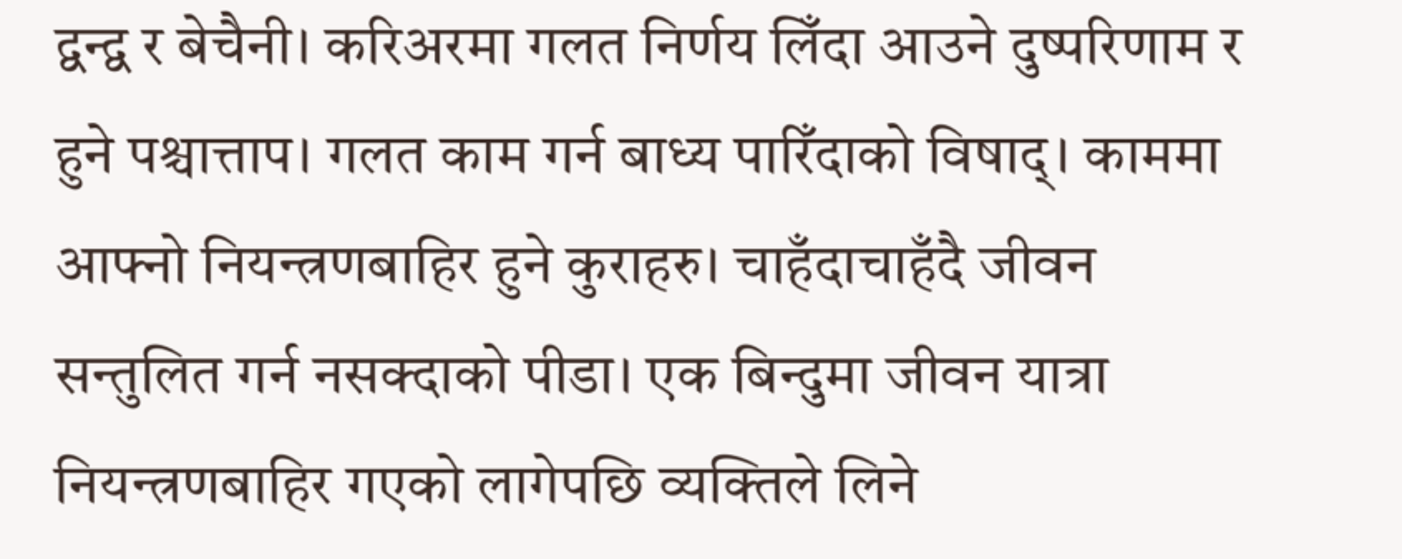द्वन्द्व र बेचैनी। करिअरमा गलत निर्णय लिँदा आउने दुष्परिणाम र हुने पश्चात्ताप। गलत काम गर्न बाध्य पारिँदाको विषाद्। काममा आफ्नो नियन्त्रणबाहिर हुने कुराहरु। चाहँदाचाहँदै जीवन सन्तुलित गर्न नसक्दाको पीडा। एक बिन्दुमा जीवन यात्रा नियन्त्रणबाहिर गएको लागेपछि व्यक्तिले लिने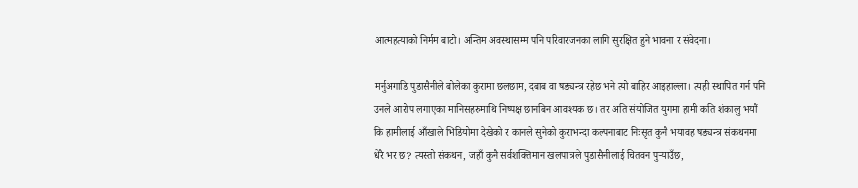आत्महत्याको निर्मम बाटो। अन्तिम अवस्थासम्म पनि परिवारजनका लागि सुरक्षित हुने भावना र संवेदना।

मर्नुअगाडि पुडासैनीले बोलेका कुरामा छलछाम, दबाब वा षड्यन्त्र रहेछ भने त्यो बाहिर आइहाल्ला। त्यही स्थापित गर्न पनि उनले आरोप लगाएका मानिसहरुमाथि निष्पक्ष छानबिन आवश्यक छ। तर अति संयोजित युगमा हामी कति शंकालु भयौं कि हामीलाई आँखाले भिडियोमा देखेको र कानले सुनेको कुराभन्दा कल्पनाबाट निःसृत कुनै भयावह षड्यन्त्र संकथनमा धेरै भर छ? त्यस्तो संकथन, जहाँ कुनै सर्वशक्तिमान खलपात्रले पुडासैनीलाई चितवन पुर्‍याउँछ,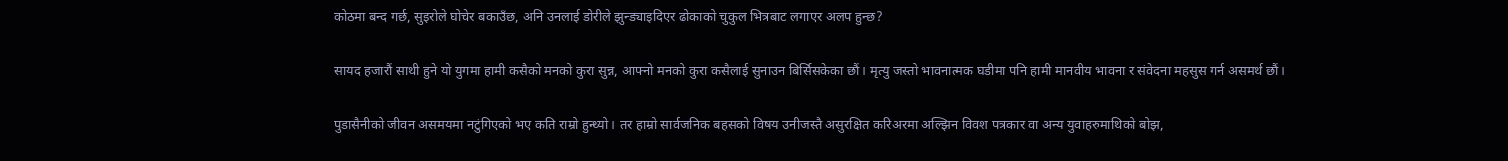कोठमा बन्द गर्छ, सुइरोले घोचेर बकाउँछ, अनि उनलाई डोरीले झुन्ड्याइदिएर ढोकाको चुकुल भित्रबाट लगाएर अलप हुन्छ?

सायद हजारौं साथी हुने यो युगमा हामी कसैको मनको कुरा सुन्न, आफ्नो मनको कुरा कसैलाई सुनाउन बिर्सिसकेका छौं। मृत्यु जस्तो भावनात्मक घडीमा पनि हामी मानवीय भावना र संवेदना महसुस गर्न असमर्थ छौं।

पुडासैनीको जीवन असमयमा नटुंगिएको भए कति राम्रो हुन्थ्यो। तर हाम्रो सार्वजनिक बहसको विषय उनीजस्तै असुरक्षित करिअरमा अल्झिन विवश पत्रकार वा अन्य युवाहरुमाथिको बोझ,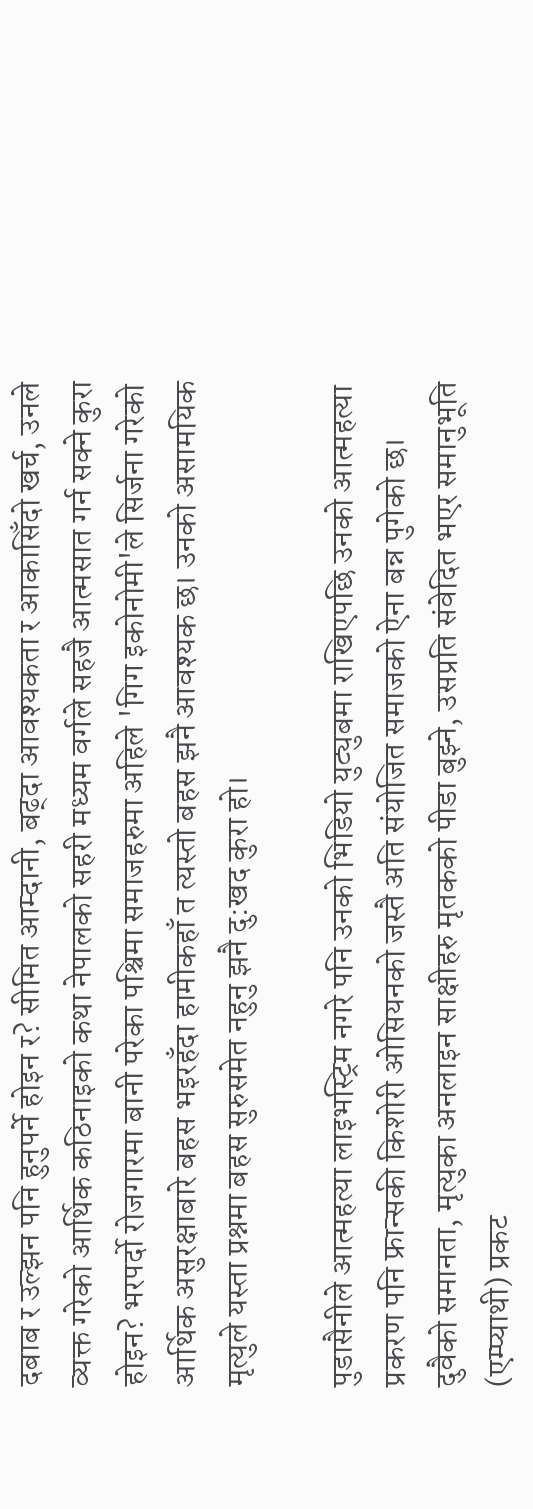दबाब र उल्झन पनि हुनुपर्ने होइन र? सीमित आम्दानी, बढ्दा आवश्यकता र आकासिँदो खर्च, उनले व्यक्त गरेको आर्थिक कठिनाइको कथा नेपालको सहरी मध्यम वर्गले सहजै आत्मसात गर्न सक्ने कुरा होइन? भरपर्दो रोजगारमा बानी परेका पश्चिमा समाजहरुमा अहिले 'गिग इकोनोमी'ले सिर्जना गरेको आर्थिक असुरक्षाबारे बहस भइरहँदा हामीकहाँ त त्यस्तो बहस झनै आवश्यक छ। उनको असामयिक मृत्युले यस्ता प्रश्नमा बहस सुरुसमेत नहुनु झनै दु:खद कुरा हो।

पुडासैनीले आत्महत्या लाइभस्ट्रिम नगरे पनि उनको भिडियो युट्युबमा राखिएपछि उनको आत्महत्या प्रकरण पनि फ्रान्सकी किशोरी ओसियनको जस्तै अति संयोजित समाजको ऐना बन्न पुगेको छ। दुवैको समानता, मृत्युका अनलाइन साक्षीहरु मृतकको पीडा बुझ्ने, उसप्रति संवेदित भएर समानुभूति (एम्प्याथी) प्रकट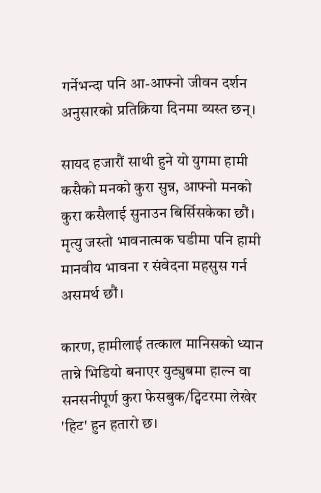गर्नेभन्दा पनि आ-आफ्नो जीवन दर्शन अनुसारको प्रतिक्रिया दिनमा व्यस्त छन्।

सायद हजारौं साथी हुने यो युगमा हामी कसैको मनको कुरा सुन्न, आफ्नो मनको कुरा कसैलाई सुनाउन बिर्सिसकेका छौं। मृत्यु जस्तो भावनात्मक घडीमा पनि हामी मानवीय भावना र संवेदना महसुस गर्न असमर्थ छौं।

कारण, हामीलाई तत्काल मानिसको ध्यान तान्ने भिडियो बनाएर युट्युबमा हाल्न वा सनसनीपूर्ण कुरा फेसबुक/ट्विटरमा लेखेर 'हिट' हुन हतारो छ।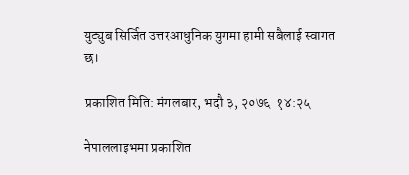युट्युब सिर्जित उत्तरआधुनिक युगमा हामी सबैलाई स्वागत छ।

प्रकाशित मिति: मंगलबार, भदौ ३, २०७६  १४:२५

नेपाललाइभमा प्रकाशित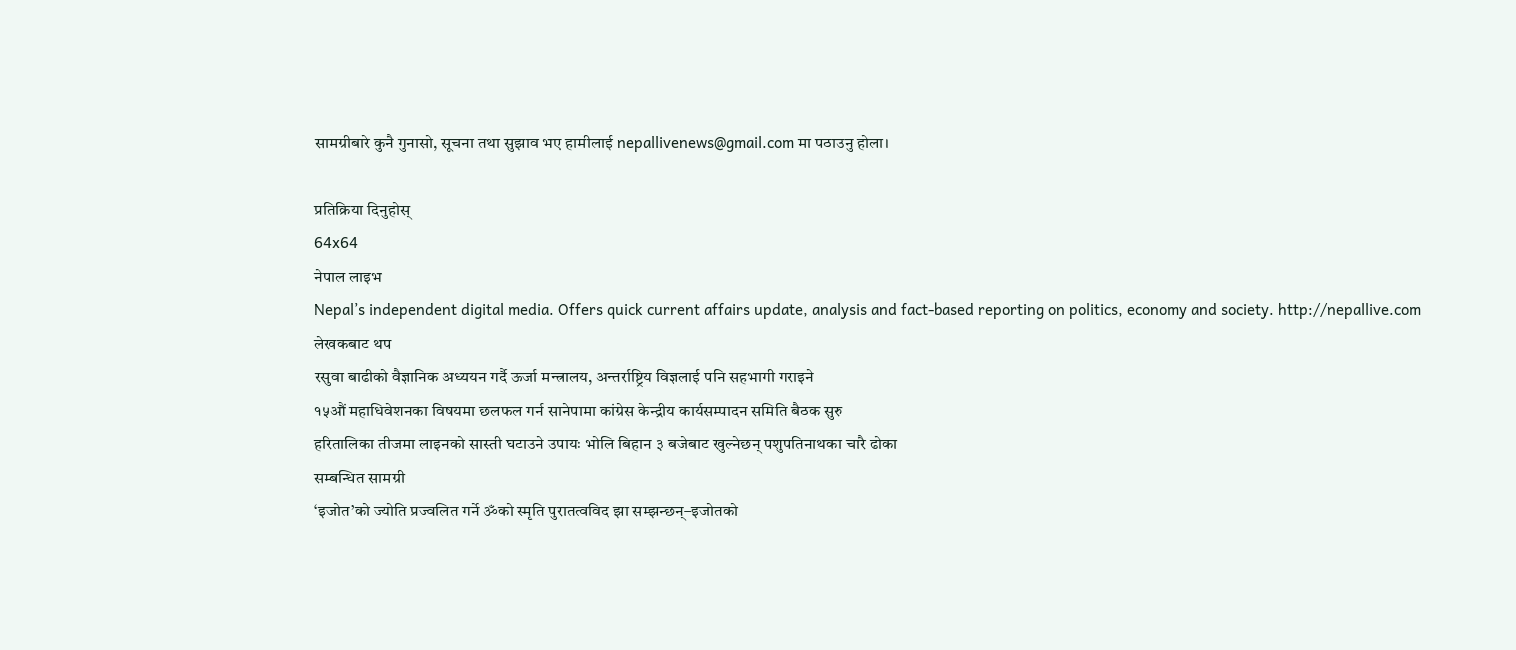सामग्रीबारे कुनै गुनासो, सूचना तथा सुझाव भए हामीलाई nepallivenews@gmail.com मा पठाउनु होला।

प्रतिक्रिया दिनुहोस्
64x64
नेपाल लाइभ
Nepal’s independent digital media. Offers quick current affairs update, analysis and fact-based reporting on politics, economy and society. http://nepallive.com
लेखकबाट थप
रसुवा बाढीको वैज्ञानिक अध्ययन गर्दै ऊर्जा मन्त्रालय, अन्तर्राष्ट्रिय विज्ञलाई पनि सहभागी गराइने
१५औं महाधिवेशनका विषयमा छलफल गर्न सानेपामा कांग्रेस केन्द्रीय कार्यसम्पादन समिति बैठक सुरु
हरितालिका तीजमा लाइनको सास्ती घटाउने उपायः भोलि बिहान ३ बजेबाट खुल्नेछन् पशुपतिनाथका चारै ढोका
सम्बन्धित सामग्री
‘इजोत’को ज्योति प्रज्वलित गर्ने ॐको स्मृति पुरातत्वविद झा सम्झन्छन्–इजोतको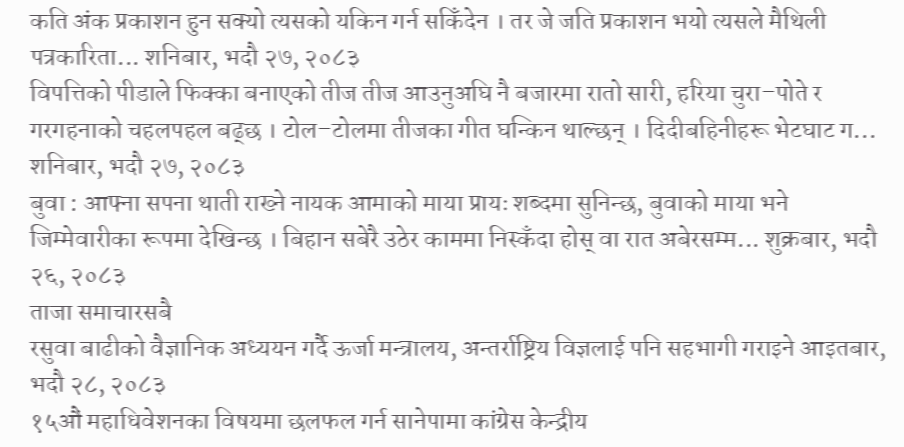कति अंक प्रकाशन हुन सक्यो त्यसको यकिन गर्न सकिँदेन । तर जे जति प्रकाशन भयो त्यसले मैथिली पत्रकारिता... शनिबार, भदौ २७, २०८३
विपत्तिको पीडाले फिक्का बनाएको तीज तीज आउनुअघि नै बजारमा रातो सारी, हरिया चुरा–पोते र गरगहनाको चहलपहल बढ्छ । टोल–टोलमा तीजका गीत घन्किन थाल्छन् । दिदीबहिनीहरू भेटघाट ग... शनिबार, भदौ २७, २०८३
बुवा : आफ्ना सपना थाती राख्ने नायक आमाको माया प्रायः शब्दमा सुनिन्छ, बुवाको माया भने जिम्मेवारीका रूपमा देखिन्छ । बिहान सबेरै उठेर काममा निस्कँदा होस् वा रात अबेरसम्म... शुक्रबार, भदौ २६, २०८३
ताजा समाचारसबै
रसुवा बाढीको वैज्ञानिक अध्ययन गर्दै ऊर्जा मन्त्रालय, अन्तर्राष्ट्रिय विज्ञलाई पनि सहभागी गराइने आइतबार, भदौ २८, २०८३
१५औं महाधिवेशनका विषयमा छलफल गर्न सानेपामा कांग्रेस केन्द्रीय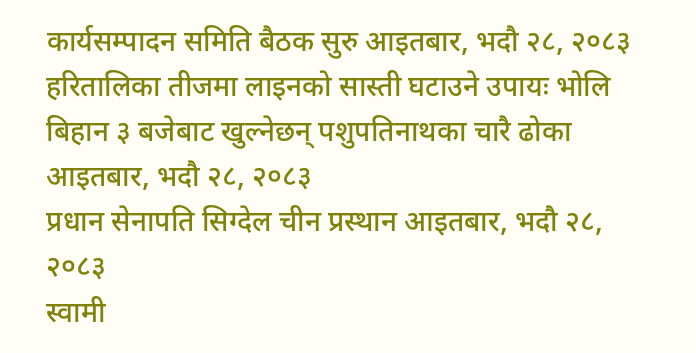कार्यसम्पादन समिति बैठक सुरु आइतबार, भदौ २८, २०८३
हरितालिका तीजमा लाइनको सास्ती घटाउने उपायः भोलि बिहान ३ बजेबाट खुल्नेछन् पशुपतिनाथका चारै ढोका आइतबार, भदौ २८, २०८३
प्रधान सेनापति सिग्देल चीन प्रस्थान आइतबार, भदौ २८, २०८३
स्वामी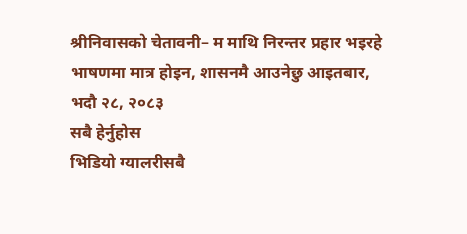श्रीनिवासको चेतावनी– म माथि निरन्तर प्रहार भइरहे भाषणमा मात्र होइन, शासनमै आउनेछु आइतबार, भदौ २८, २०८३
सबै हेर्नुहोस
भिडियो ग्यालरीसबै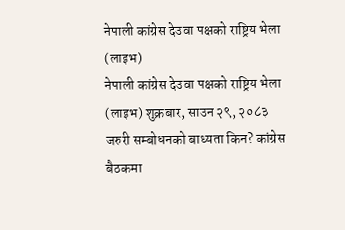नेपाली कांग्रेस देउवा पक्षको राष्ट्रिय भेला (लाइभ)
नेपाली कांग्रेस देउवा पक्षको राष्ट्रिय भेला (लाइभ) शुक्रबार, साउन २९, २०८३
जरुरी सम्बोधनको बाध्यता किन? कांग्रेस बैठकमा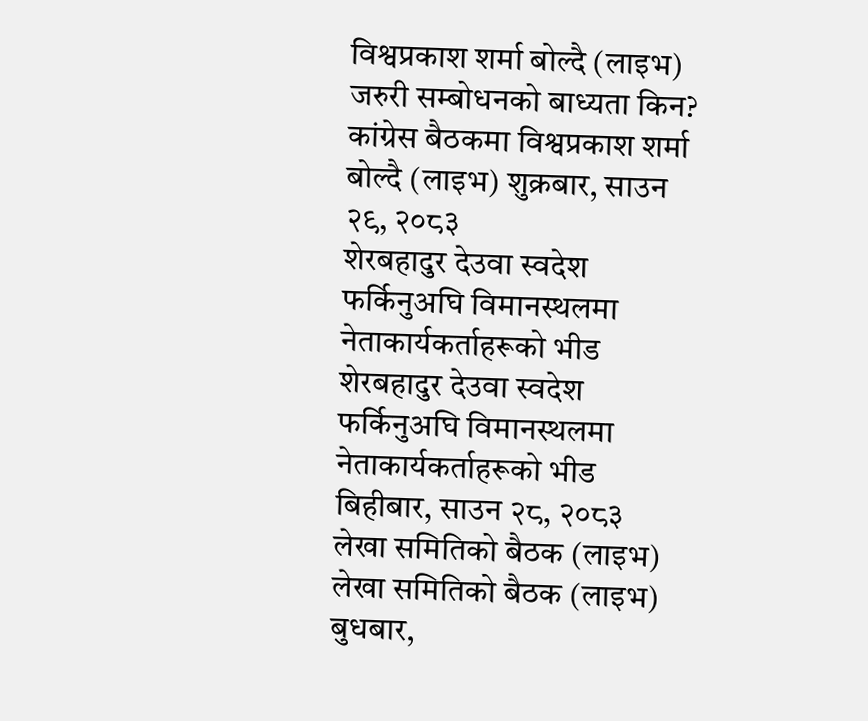विश्वप्रकाश शर्मा बोल्दै (लाइभ)
जरुरी सम्बोधनको बाध्यता किन? कांग्रेस बैठकमा विश्वप्रकाश शर्मा बोल्दै (लाइभ) शुक्रबार, साउन २९, २०८३
शेरबहादुर देउवा स्वदेश फर्किनुअघि विमानस्थलमा नेताकार्यकर्ताहरूको भीड
शेरबहादुर देउवा स्वदेश फर्किनुअघि विमानस्थलमा नेताकार्यकर्ताहरूको भीड बिहीबार, साउन २८, २०८३
लेखा समितिको बैठक (लाइभ)
लेखा समितिको बैठक (लाइभ) बुधबार,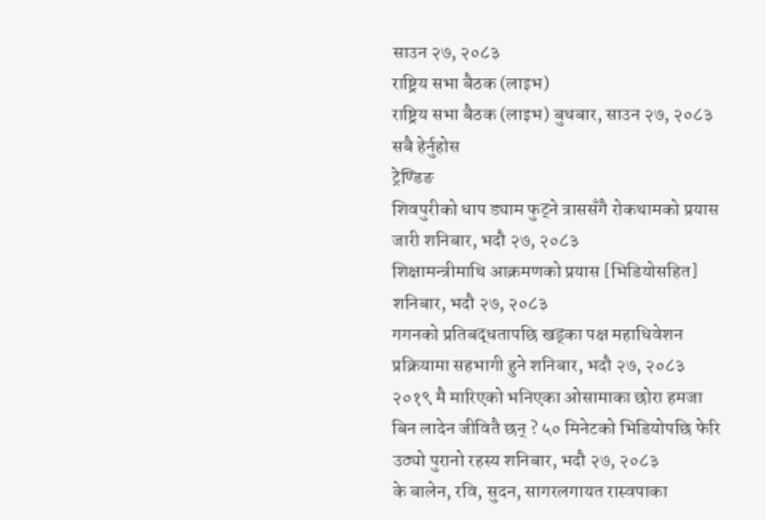साउन २७, २०८३
राष्ट्रिय सभा बैठक (लाइभ)
राष्ट्रिय सभा बैठक (लाइभ) बुधबार, साउन २७, २०८३
सबै हेर्नुहोस
ट्रेण्डिङ
शिवपुरीको धाप ड्याम फुट्ने त्राससँगै रोकथामको प्रयास जारी शनिबार, भदौ २७, २०८३
शिक्षामन्त्रीमाथि आक्रमणको प्रयास [भिडियोसहित] शनिबार, भदौ २७, २०८३
गगनको प्रतिबद्धतापछि खड्का पक्ष महाधिवेशन प्रक्रियामा सहभागी हुने शनिबार, भदौ २७, २०८३
२०१९ मै मारिएको भनिएका ओसामाका छोरा हमजा बिन लादेन जीवितै छन् ? ५० मिनेटको भिडियोपछि फेरि उठ्यो पुरानो रहस्य शनिबार, भदौ २७, २०८३
के बालेन, रवि, सुदन, सागरलगायत रास्वपाका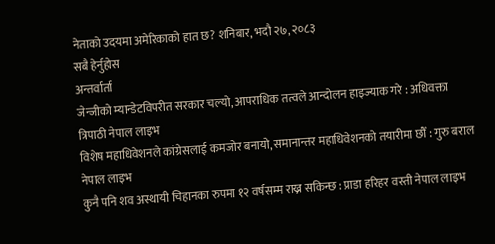नेताको उदयमा अमेरिकाको हात छ? शनिबार, भदौ २७, २०८३
सबै हेर्नुहोस
अन्तर्वार्ता
जेन्जीको म्यान्डेटविपरीत सरकार चल्यो, आपराधिक तत्वले आन्दोलन हाइज्याक गरे : अधिवक्ता त्रिपाठी नेपाल लाइभ
विशेष महाधिवेशनले कांग्रेसलाई कमजोर बनायो, समानान्तर महाधिवेशनको तयारीमा छौँ : गुरु बराल नेपाल लाइभ
कुनै पनि शव अस्थायी चिहानका रुपमा १२ वर्षसम्म राख्न सकिन्छ : प्राडा हरिहर वस्ती नेपाल लाइभ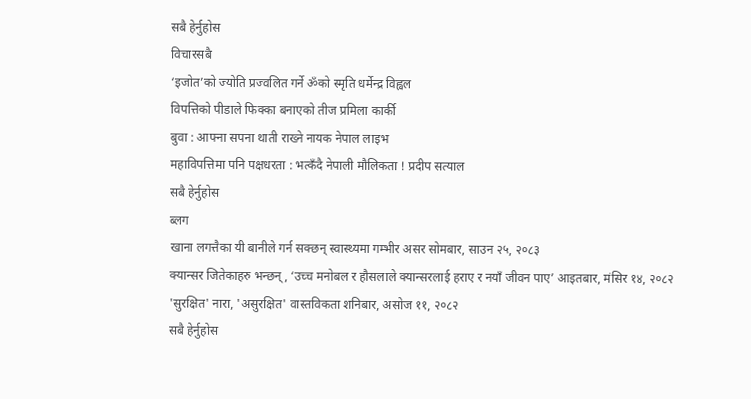सबै हेर्नुहोस
विचारसबै
‘इजोत’को ज्योति प्रज्वलित गर्ने ॐको स्मृति धर्मेन्द्र विह्वल
विपत्तिको पीडाले फिक्का बनाएको तीज प्रमिला कार्की
बुवा : आफ्ना सपना थाती राख्ने नायक नेपाल लाइभ
महाविपत्तिमा पनि पक्षधरता : भत्कँदै नेपाली मौलिकता ! प्रदीप सत्याल
सबै हेर्नुहोस
ब्लग
खाना लगत्तैका यी बानीले गर्न सक्छन् स्वास्थ्यमा गम्भीर असर सोमबार, साउन २५, २०८३
क्यान्सर जितेकाहरु भन्छन्, ‘उच्च मनोबल र हौसलाले क्यान्सरलाई हराए र नयाँ जीवन पाए’ आइतबार, मंसिर १४, २०८२
'सुरक्षित' नारा, 'असुरक्षित' वास्तविकता शनिबार, असोज ११, २०८२
सबै हेर्नुहोस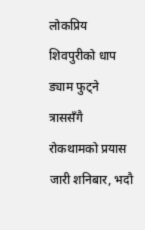लोकप्रिय
शिवपुरीको धाप ड्याम फुट्ने त्राससँगै रोकथामको प्रयास जारी शनिबार, भदौ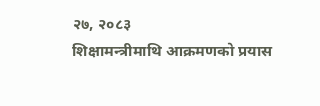२७, २०८३
शिक्षामन्त्रीमाथि आक्रमणको प्रयास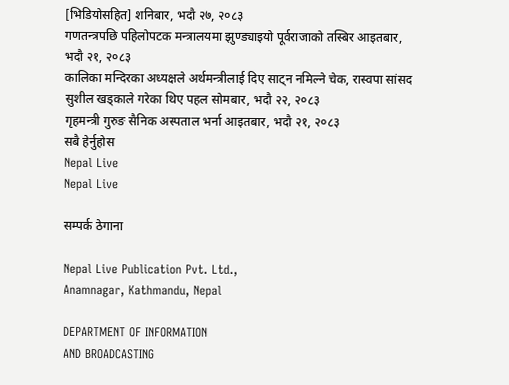[भिडियोसहित] शनिबार, भदौ २७, २०८३
गणतन्त्रपछि पहिलोपटक मन्त्रालयमा झुण्ड्याइयो पूर्वराजाको तस्बिर आइतबार, भदौ २१, २०८३
कालिका मन्दिरका अध्यक्षले अर्थमन्त्रीलाई दिए साट्न नमिल्ने चेक, रास्वपा सांसद सुशील खड्काले गरेका थिए पहल सोमबार, भदौ २२, २०८३
गृहमन्त्री गुरुङ सैनिक अस्पताल भर्ना आइतबार, भदौ २१, २०८३
सबै हेर्नुहोस
Nepal Live
Nepal Live

सम्पर्क ठेगाना

Nepal Live Publication Pvt. Ltd.,
Anamnagar, Kathmandu, Nepal

DEPARTMENT OF INFORMATION
AND BROADCASTING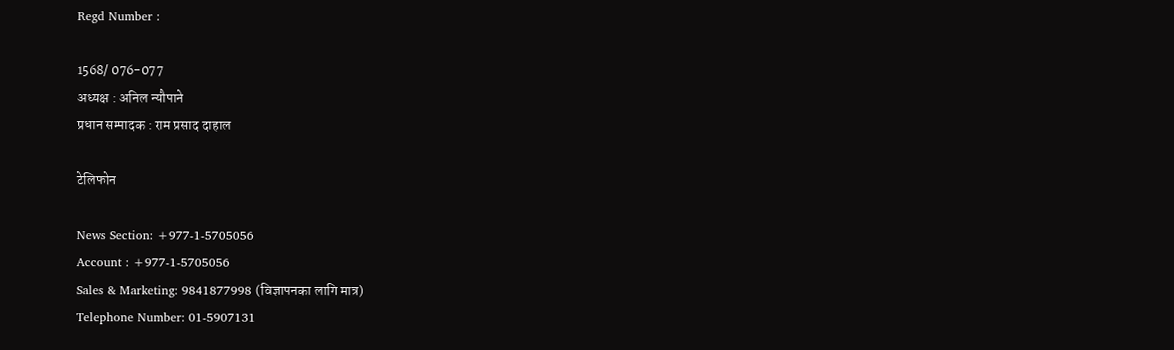Regd Number :

1568/ 076-077
अध्यक्ष : अनिल न्यौपाने
प्रधान सम्पादक : राम प्रसाद दाहाल

टेलिफोन

News Section: +977-1-5705056
Account : +977-1-5705056
Sales & Marketing: 9841877998 (विज्ञापनका लागि मात्र)
Telephone Number: 01-5907131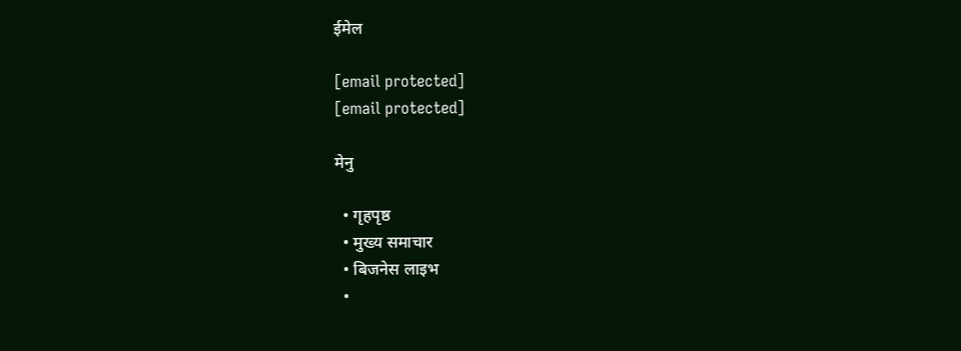ईमेल

[email protected]
[email protected]

मेनु

  • गृहपृष्ठ
  • मुख्य समाचार
  • बिजनेस लाइभ
  •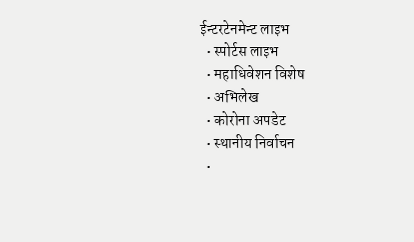ईन्टरटेनमेन्ट लाइभ
  • स्पोर्टस लाइभ
  • महाधिवेशन विशेष
  • अभिलेख
  • कोरोना अपडेट
  • स्थानीय निर्वाचन
  •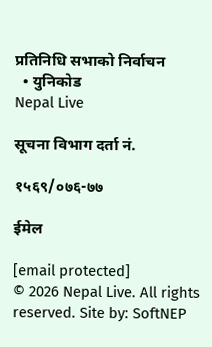प्रतिनिधि सभाको निर्वाचन
  • युनिकोड
Nepal Live

सूचना विभाग दर्ता नं.

१५६९/०७६-७७

ईमेल

[email protected]
© 2026 Nepal Live. All rights reserved. Site by: SoftNEP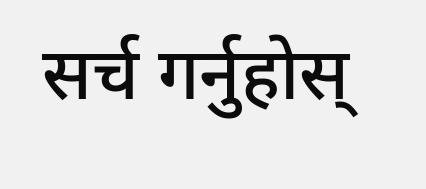सर्च गर्नुहोस्